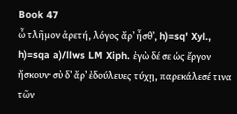Book 47
ὦ τλῆμον ἀρετή, λόγος ἄρʼ ἦσθʼ, h)=sq' Xyl., h)=sqa a)/llws LM Xiph. ἐγὼ δέ σε ὡς ἔργον ἤσκουν· σὺ δʼ ἄρʼ ἐδούλευες τύχῃ, παρεκάλεσέ τινα τῶν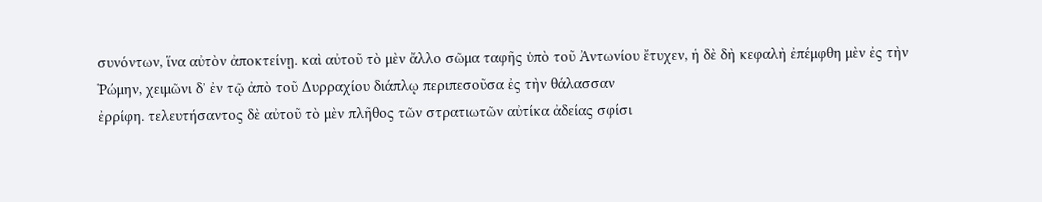συνόντων, ἵνα αὐτὸν ἀποκτείνῃ. καὶ αὐτοῦ τὸ μὲν ἄλλο σῶμα ταφῆς ὑπὸ τοῦ Ἀντωνίου ἔτυχεν, ἡ δὲ δὴ κεφαλὴ ἐπέμφθη μὲν ἐς τὴν Ῥώμην, χειμῶνι δʼ ἐν τῷ ἀπὸ τοῦ Δυρραχίου διάπλῳ περιπεσοῦσα ἐς τὴν θάλασσαν
ἐρρίφη. τελευτήσαντος δὲ αὐτοῦ τὸ μὲν πλῆθος τῶν στρατιωτῶν αὐτίκα ἀδείας σφίσι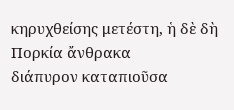κηρυχθείσης μετέστη, ἡ δὲ δὴ Πορκία ἄνθρακα
διάπυρον καταπιοῦσα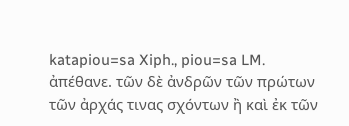katapiou=sa Xiph., piou=sa LM. ἀπέθανε. τῶν δὲ ἀνδρῶν τῶν πρώτων τῶν ἀρχάς τινας σχόντων ἢ καὶ ἐκ τῶν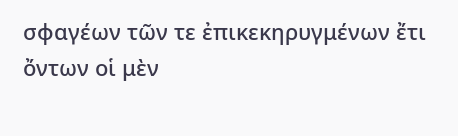σφαγέων τῶν τε ἐπικεκηρυγμένων ἔτι ὄντων οἱ μὲν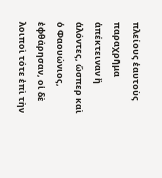πλείους ἑαυτοὺς παραχρῆμα ἀπέκτειναν ἢ ἁλόντες, ὥσπερ καὶ ὁ Φαουώνιος, ἐφθάρησαν, οἱ δὲ λοιποὶ τότε ἐπὶ τὴν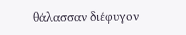θάλασσαν διέφυγον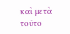καὶ μετὰ τοῦτο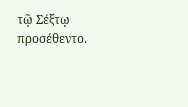τῷ Σέξτῳ προσέθεντο.